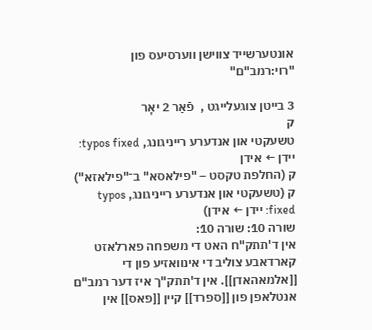אונטערשייד צווישן ווערסיעס פון "רוי:רמב"ם"

3 בייטן צוגעלייגט ,  פֿאַר 2 יאָר
ק
טשעקטי און אנדערע רייניגונג, typos fixed: יידן ← אידן
ק (החלפת טקסט – "פילאסא" ב־"פילאזא")
ק (טשעקטי און אנדערע רייניגונג, typos fixed: יידן ← אידן)
שורה 10: שורה 10:
אין ד'תתק"ח האט די משפחה פארלאזט קארדאבע צוליב די אינוואזיע פון די [[אלמאהאדן]]. אין ד'תתק"ך איז דער רמב"ם אנטלאפן פון [[ספרד]] קיין [[פאס]] אין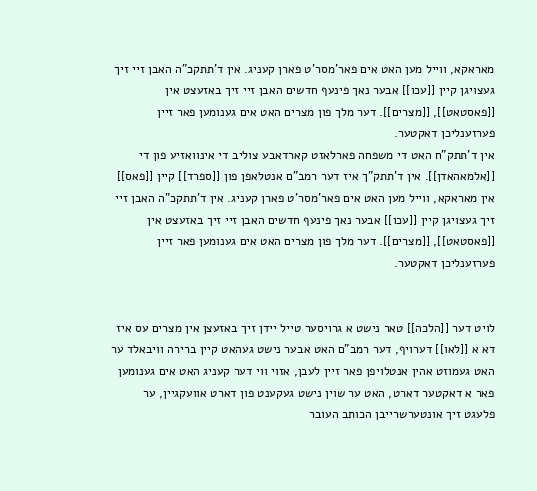מאראקא, ווייל מען האט אים פאר'מסר'ט פארן קעניג. אין ד'תתקכ"ה האבן זיי זיך געצויגן קיין [[עכו]] אבער נאך פינעף חדשים האבן זיי זיך באזעצט אין [[פאסטאט]], [[מצרים]]. דער מלך פון מצרים האט אים גענומען פאר זיין פערזענליכן דאקטער.
אין ד'תתק"ח האט די משפחה פארלאזט קארדאבע צוליב די אינוואזיע פון די [[אלמאהאדן]]. אין ד'תתק"ך איז דער רמב"ם אנטלאפן פון [[ספרד]] קיין [[פאס]] אין מאראקא, ווייל מען האט אים פאר'מסר'ט פארן קעניג. אין ד'תתקכ"ה האבן זיי זיך געצויגן קיין [[עכו]] אבער נאך פינעף חדשים האבן זיי זיך באזעצט אין [[פאסטאט]], [[מצרים]]. דער מלך פון מצרים האט אים גענומען פאר זיין פערזענליכן דאקטער.


לויט דער [[הלכה]] טאר נישט א גרויסער טייל יידן זיך באזעצן אין מצרים עס איז דא א [[לאו]] דערויף, דער רמב"ם האט אבער נישט געהאט קיין ברירה וויבאלד ער האט געמוזט אהין אנטלויפן פאר זיין לעבן, אזוי ווי דער קעניג האט אים גענומען פאר א דאקטער דארט, האט ער שוין נישט געקענט פון דארט אוועקגיין, ער פלעגט זיך אונטערשרייבן הכותב העובר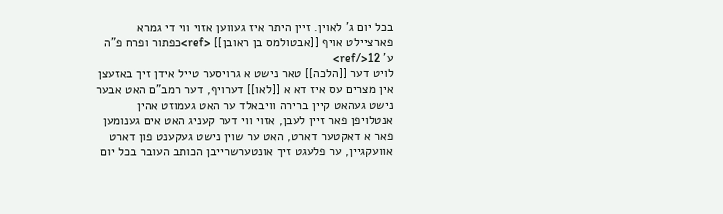בכל יום ג' לאוין. זיין היתר איז געווען אזוי ווי די גמרא פארציילט אויף [[אבטולמס בן ראובן]] <ref>כפתור ופרח פ"ה ע' 12</ref>
לויט דער [[הלכה]] טאר נישט א גרויסער טייל אידן זיך באזעצן אין מצרים עס איז דא א [[לאו]] דערויף, דער רמב"ם האט אבער נישט געהאט קיין ברירה וויבאלד ער האט געמוזט אהין אנטלויפן פאר זיין לעבן, אזוי ווי דער קעניג האט אים גענומען פאר א דאקטער דארט, האט ער שוין נישט געקענט פון דארט אוועקגיין, ער פלעגט זיך אונטערשרייבן הכותב העובר בכל יום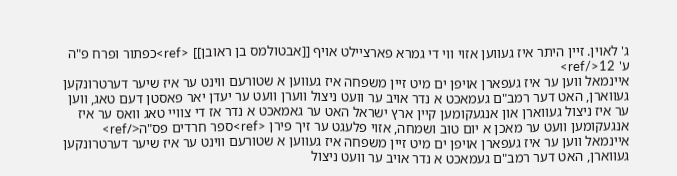ג' לאוין. זיין היתר איז געווען אזוי ווי די גמרא פארציילט אויף [[אבטולמס בן ראובן]] <ref>כפתור ופרח פ"ה ע' 12</ref>
איינמאל ווען ער איז געפארן אויפן ים מיט זיין משפחה איז געווען א שטורעם ווינט ער איז שיער דערטרונקען געווארן, האט דער רמב"ם געמאכט א נדר אויב ער וועט ניצול ווערן וועט ער יעדן יאר פאסטן דעם טאג, ווען ער איז ניצול געווארן און אנגעקומען קיין ארץ ישראל האט ער גאמאכט א נדר אז די צוויי טאג וואס ער איז אנגעקומען וועט ער מאכן א יום טוב ושמחה, אזוי פלעגט ער זיך פירן <ref>ספר חרדים פס"ה</ref>
איינמאל ווען ער איז געפארן אויפן ים מיט זיין משפחה איז געווען א שטורעם ווינט ער איז שיער דערטרונקען געווארן, האט דער רמב"ם געמאכט א נדר אויב ער וועט ניצול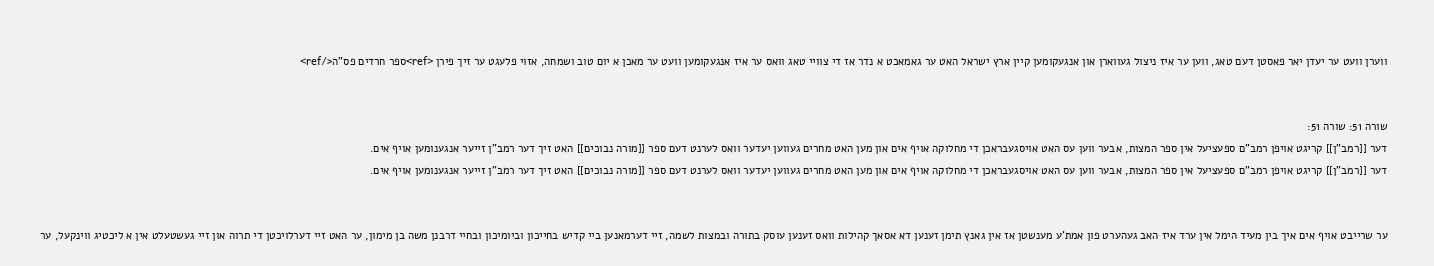ווערן וועט ער יעדן יאר פאסטן דעם טאג, ווען ער איז ניצול געווארן און אנגעקומען קיין ארץ ישראל האט ער גאמאכט א נדר אז די צוויי טאג וואס ער איז אנגעקומען וועט ער מאכן א יום טוב ושמחה, אזוי פלעגט ער זיך פירן <ref>ספר חרדים פס"ה</ref>


שורה 51: שורה 51:
דער [[רמב"ן]] קריגט אויפן רמב"ם ספעציעל אין ספר המצות, אבער ווען עס האט אויסגעבראכן די מחלוקה אויף אים און מען האט מחרים געווען יעדער וואס לערנט דעם ספר [[מורה נבוכים]] האט זיך דער רמב"ן זייער אנגענומען אויף אים.
דער [[רמב"ן]] קריגט אויפן רמב"ם ספעציעל אין ספר המצות, אבער ווען עס האט אויסגעבראכן די מחלוקה אויף אים און מען האט מחרים געווען יעדער וואס לערנט דעם ספר [[מורה נבוכים]] האט זיך דער רמב"ן זייער אנגענומען אויף אים.


ער שרייבט אויף אים איך בין מעיד הימל אין ערד איז האב געהערט פון אמת'ע מענשטן אז אין גאנץ תימן זענען דא אסאך קהילות וואס זענען עוסק בתורה ובמצות לשמה, זיי דערמאנען ביי קדיש בחייכון וביומיכון ובחיי דרבנן משה בן מימון, ער האט זיי דערלויכטן די תרוה און זיי געשטעלט אין א ליכטיג ווינקעל, ער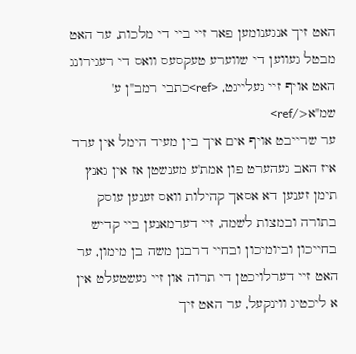האט זיך אנגענומען פאר זיי ביי די מלכות, ער האט מבטל געווען די שווערע טעקסעס וואס די רעגירונג האט אויף זיי געלייגט, <ref>כתבי רמב"ן ע' שמ"א</ref>
ער שרייבט אויף אים איך בין מעיד הימל אין ערד איז האב געהערט פון אמת'ע מענשטן אז אין גאנץ תימן זענען דא אסאך קהילות וואס זענען עוסק בתורה ובמצות לשמה, זיי דערמאנען ביי קדיש בחייכון וביומיכון ובחיי דרבנן משה בן מימון, ער האט זיי דערלויכטן די תרוה און זיי געשטעלט אין א ליכטיג ווינקעל, ער האט זיך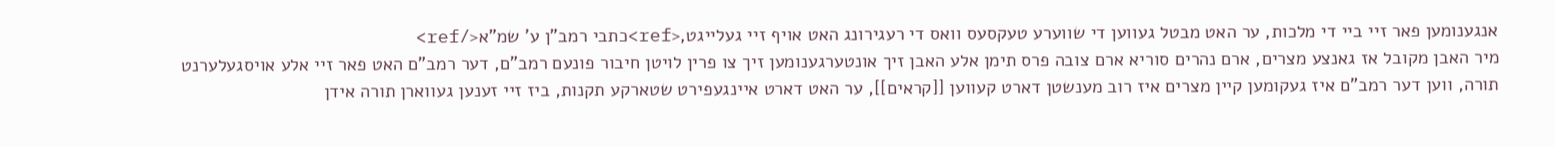אנגענומען פאר זיי ביי די מלכות, ער האט מבטל געווען די שווערע טעקסעס וואס די רעגירונג האט אויף זיי געלייגט,<ref>כתבי רמב"ן ע' שמ"א</ref>
מיר האבן מקובל אז גאנצע מצרים, ארם נהרים סוריא ארם צובה פרס תימן אלע האבן זיך אונטערגענומען זיך צו פרין לויטן חיבור פונעם רמב"ם, דער רמב"ם האט פאר זיי אלע אויסגעלערנט תורה, ווען דער רמב"ם איז געקומען קיין מצרים איז רוב מענשטן דארט קעווען [[קראים]], ער האט דארט איינגעפירט שטארקע תקנות, ביז זיי זענען געווארן תורה אידן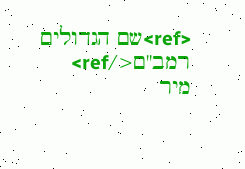<ref>שם הגדולים רמב"ם</ref>
מיר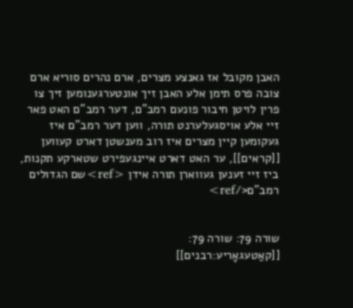האבן מקובל אז גאנצע מצרים, ארם נהרים סוריא ארם צובה פרס תימן אלע האבן זיך אונטערגענומען זיך צו פרין לויטן חיבור פונעם רמב"ם, דער רמב"ם האט פאר זיי אלע אויסגעלערנט תורה, ווען דער רמב"ם איז געקומען קיין מצרים איז רוב מענשטן דארט קעווען [[קראים]], ער האט דארט איינגעפירט שטארקע תקנות, ביז זיי זענען געווארן תורה אידן <ref>שם הגדולים רמב"ם</ref>


שורה 79: שורה 79:
[[קאַטעגאָריע:רבנים]]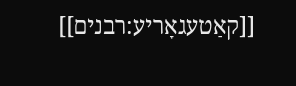[[קאַטעגאָריע:רבנים]]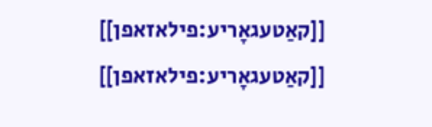[[קאַטעגאָריע:פילאזאפן]]
[[קאַטעגאָריע:פילאזאפן]]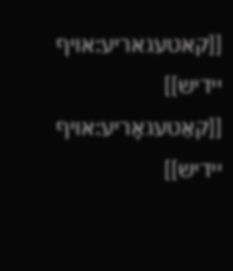[[קאטעגאריע:אויף יידיש]]
[[קאַטעגאָריע:אויף יידיש]]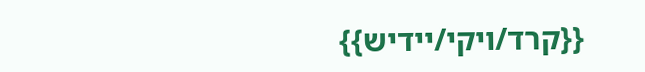{{קרד/ויקי/יידיש}}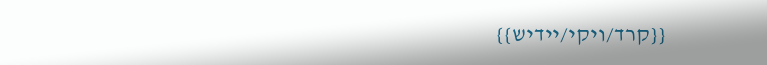{{קרד/ויקי/יידיש}}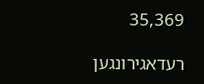35,369

רעדאגירונגען